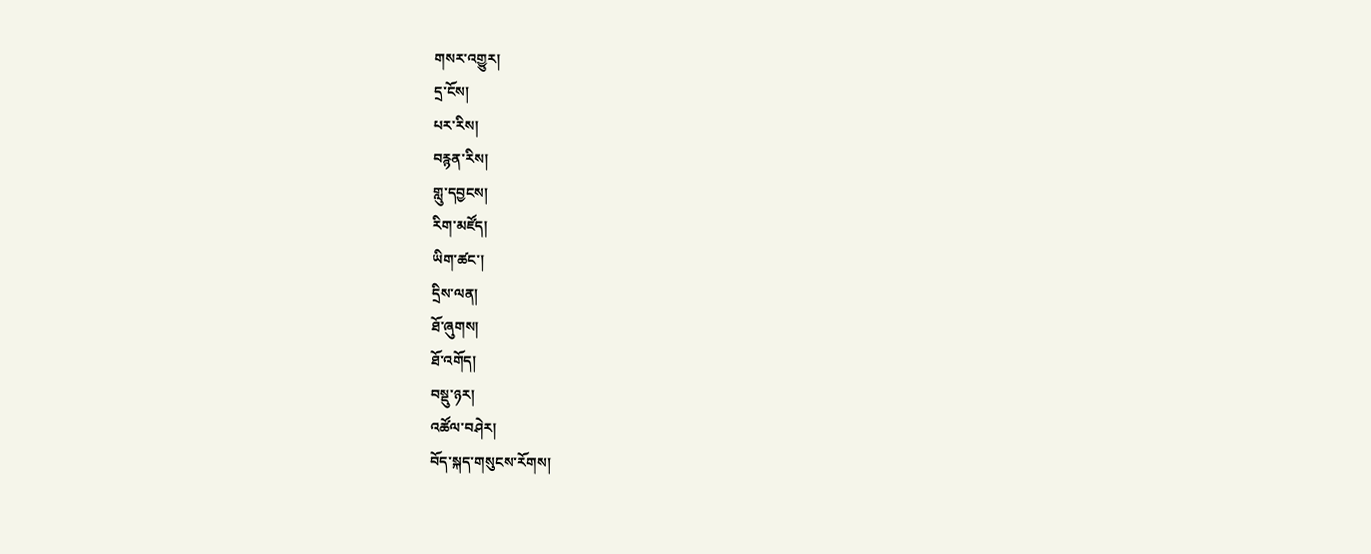གསར་འགྱུར།
དྲ་ངོས།
པར་རིས།
བརྙན་རིས།
གླུ་དབྱངས།
རིག་མཛོད།
ཡིག་ཚང་།
དྲིས་ལན།
ཐོ་ཞུགས།
ཐོ་འགོད།
བསྡུ་ཉར།
འཚོལ་བཤེར།
བོད་སྐད་གསུངས་རོགས།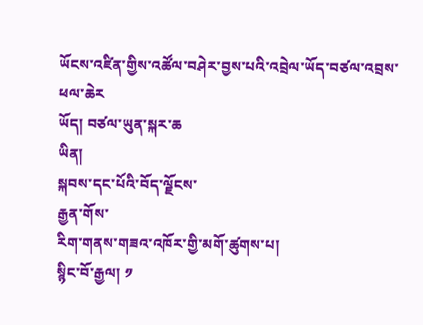ཡོངས་འཛིན་གྱིས་འཚོལ་བཤེར་བྱས་པའི་འབྲེལ་ཡོད་བཙལ་འབྲས་ཕལ་ཆེར
ཡོད། བཙལ་ཡུན་སྐར་ཆ
ཡིན།
སྐབས་དང་པོའི་བོད་ལྗོངས་
རྒྱན་གོས་
རིག་གནས་གཟའ་འཁོར་གྱི་མགོ་ཚུགས་པ།
སྙིང་བོ་རྒྱལ། ༡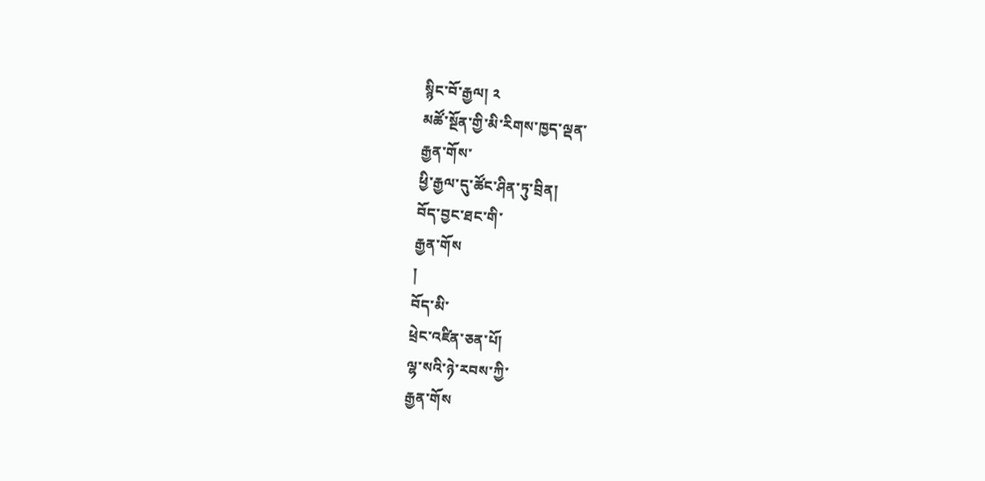སྙིང་བོ་རྒྱལ། ༢
མཚོ་སྔོན་གྱི་མི་རིགས་ཁྱད་ལྡན་
རྒྱན་གོས་
ཕྱི་རྒྱལ་དུ་ཚོང་ཤིན་ཏུ་བྲིན།
བོད་བྱང་ཐང་གི་
རྒྱན་གོས
།
བོད་མི་
ཕྲེང་འཛིན་ཅན་པོ།
ལྷ་སའི་ཉེ་རབས་ཀྱི་
རྒྱན་གོས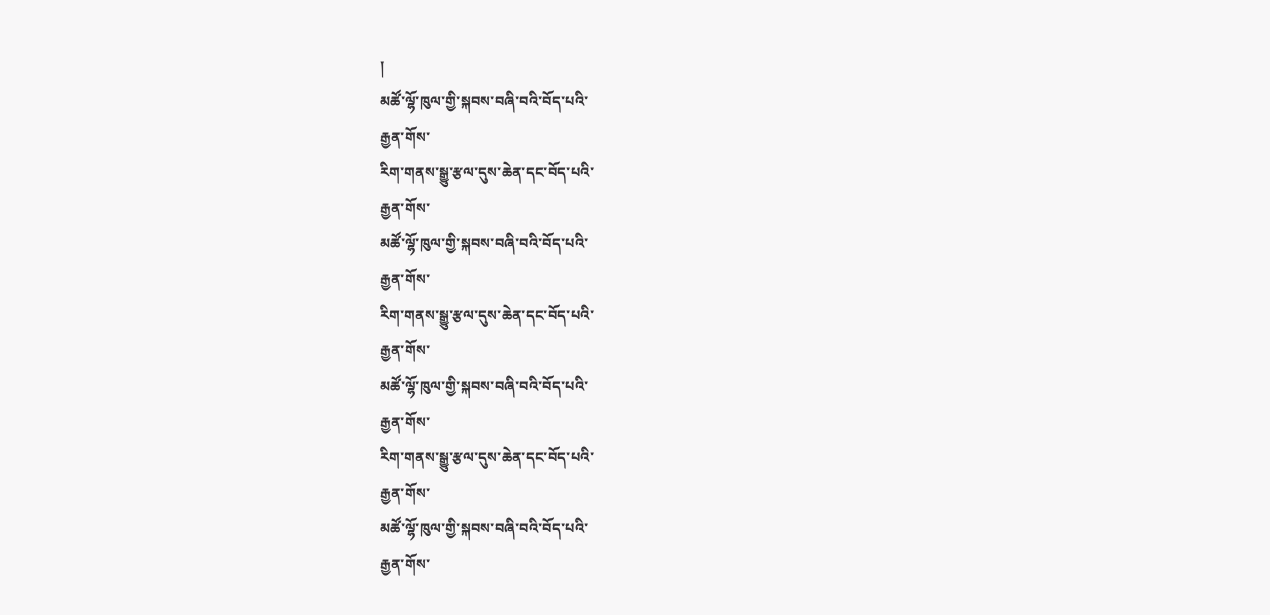།
མཚོ་ལྷོ་ཁུལ་གྱི་སྐབས་བཞི་བའི་བོད་པའི་
རྒྱན་གོས་
རིག་གནས་སྒྱུ་རྩལ་དུས་ཆེན་དང་བོད་པའི་
རྒྱན་གོས་
མཚོ་ལྷོ་ཁུལ་གྱི་སྐབས་བཞི་བའི་བོད་པའི་
རྒྱན་གོས་
རིག་གནས་སྒྱུ་རྩལ་དུས་ཆེན་དང་བོད་པའི་
རྒྱན་གོས་
མཚོ་ལྷོ་ཁུལ་གྱི་སྐབས་བཞི་བའི་བོད་པའི་
རྒྱན་གོས་
རིག་གནས་སྒྱུ་རྩལ་དུས་ཆེན་དང་བོད་པའི་
རྒྱན་གོས་
མཚོ་ལྷོ་ཁུལ་གྱི་སྐབས་བཞི་བའི་བོད་པའི་
རྒྱན་གོས་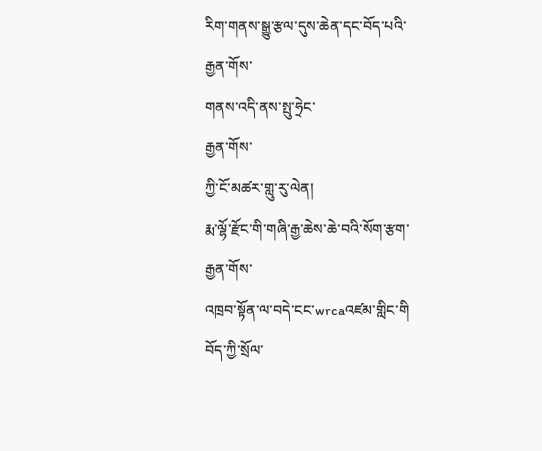རིག་གནས་སྒྱུ་རྩལ་དུས་ཆེན་དང་བོད་པའི་
རྒྱན་གོས་
གནས་འདི་ནས་སྤུ་ཧྲེང་
རྒྱན་གོས་
ཀྱི་ངོ་མཚར་གླུ་རུ་ལེན།
རྨ་ལྷོ་རྫོང་གི་གཞི་རྒྱ་ཆེས་ཆེ་བའི་སོག་རྩག་
རྒྱན་གོས་
འཁྲབ་སྟོན་ལ་བདེ་ངང་wrcaའཛམ་གླིང་གི
བོད་ཀྱི་སྲོལ་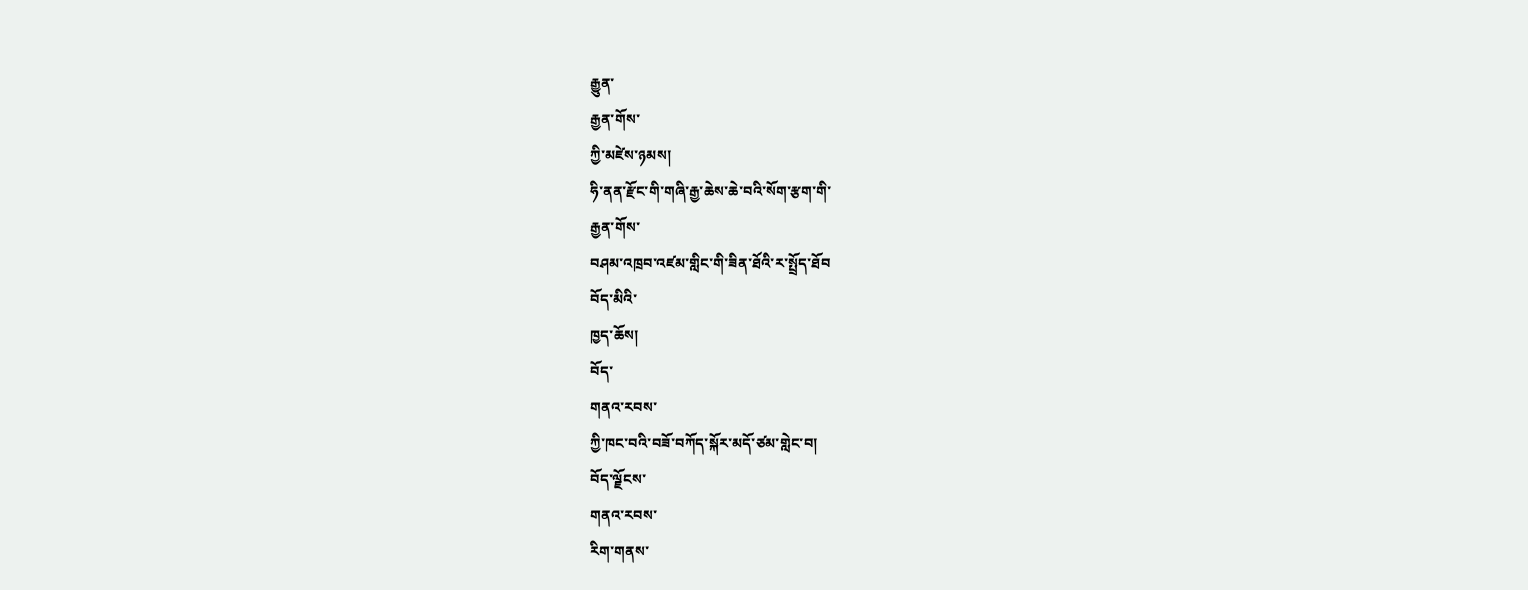རྒྱུན་
རྒྱན་གོས་
ཀྱི་མཛེས་ཉམས།
ཧི་ནན་རྫོང་གི་གཞི་རྒྱ་ཆེས་ཆེ་བའི་སོག་རྩག་གི་
རྒྱན་གོས་
བཤམ་འཁྲབ་འཛམ་གླིང་གི་ཟིན་ཐོའི་ར་སྤྲོད་ཐོབ
བོད་མིའི་
ཁྱད་ཆོས།
བོད་
གནའ་རབས་
ཀྱི་ཁང་བའི་བཟོ་བཀོད་སྐོར་མདོ་ཙམ་གླེང་བ།
བོད་ལྗོངས་
གནའ་རབས་
རིག་གནས་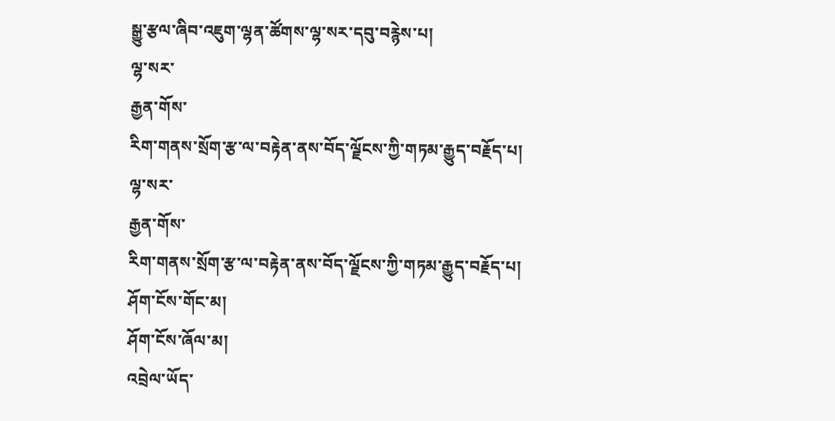སྒྱུ་རྩལ་ཞིབ་འཇུག་ལྷན་ཚོགས་ལྷ་སར་དབུ་བརྙེས་པ།
ལྷ་སར་
རྒྱན་གོས་
རིག་གནས་སྲོག་རྩ་ལ་བརྟེན་ནས་བོད་ལྗོངས་ཀྱི་གཏམ་རྒྱུད་བརྗོད་པ།
ལྷ་སར་
རྒྱན་གོས་
རིག་གནས་སྲོག་རྩ་ལ་བརྟེན་ནས་བོད་ལྗོངས་ཀྱི་གཏམ་རྒྱུད་བརྗོད་པ།
ཤོག་ངོས་གོང་མ།
ཤོག་ངོས་ཞོལ་མ།
འབྲེལ་ཡོད་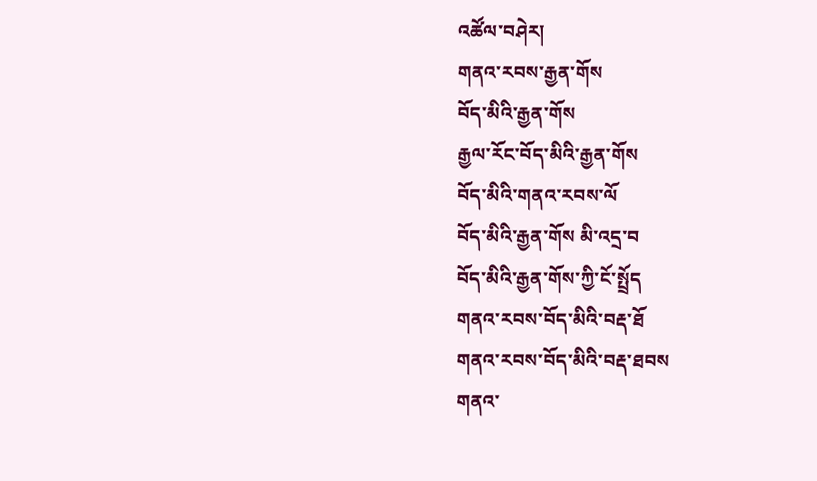འཚོལ་བཤེར།
གནའ་རབས་རྒྱན་གོས
བོད་མིའི་རྒྱན་གོས
རྒྱལ་རོང་བོད་མིའི་རྒྱན་གོས
བོད་མིའི་གནའ་རབས་ལོ
བོད་མིའི་རྒྱན་གོས མི་འདྲ་བ
བོད་མིའི་རྒྱན་གོས་ཀྱི་ངོ་སྤྲོད
གནའ་རབས་བོད་མིའི་བརྡ་ཐོ
གནའ་རབས་བོད་མིའི་བརྡ་ཐབས
གནའ་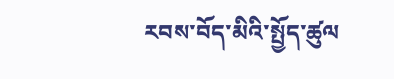རབས་བོད་མིའི་སྤྱོད་ཚུལ